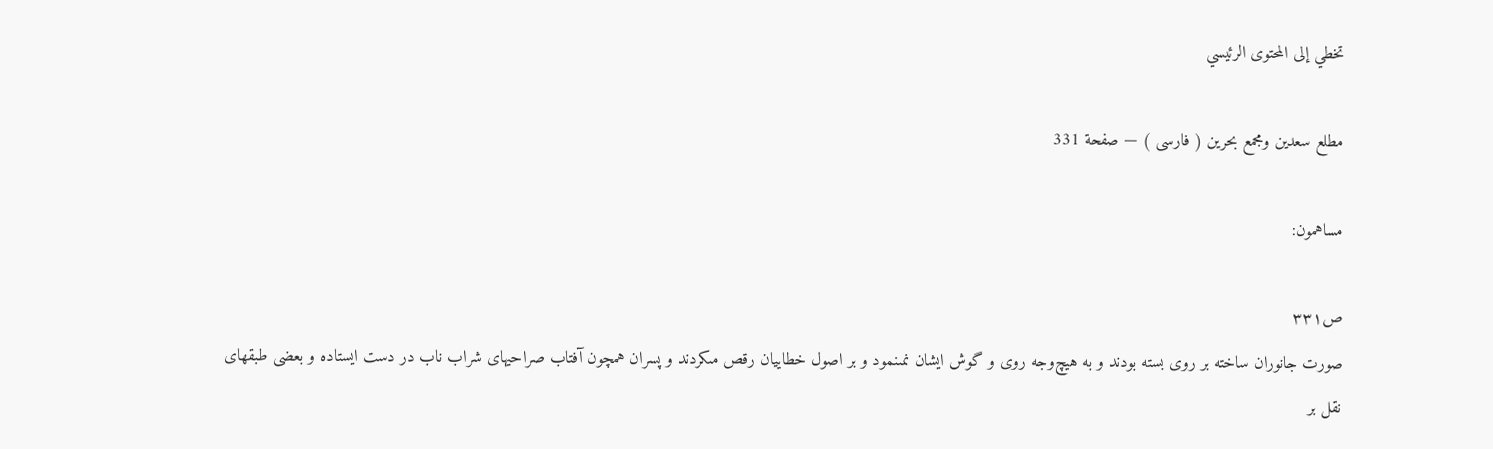تخطي إلى المحتوى الرئيسي

مطلع سعدين ومجمع بحرين ( فارسى ) — صفحة 331

مساهمون:

ص٣٣١
صورت جانوران ساخته بر روى بسته بودند و به هيچ‌وجه روى و گوش ايشان نمىنمود و بر اصول خطاييان رقص مىكردند و پسران همچون آفتاب صراحيهاى شراب ناب در دست ايستاده و بعضى طبقهاى نقل بر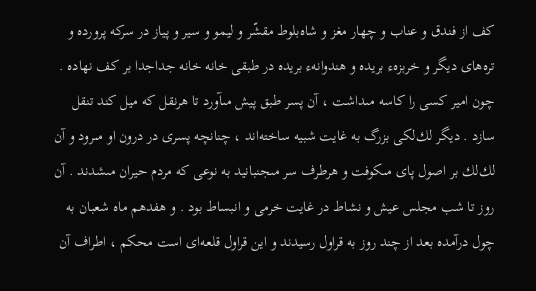كف از فندق و عناب و چهار مغز و شاه‌بلوط مقشّر و ليمو و سير و پياز در سركه پرورده و تره‌هاى ديگر و خربزهء بريده و هندوانهء بريده در طبقى خانه خانه جداجدا بر كف نهاده . چون امير كسى را كاسه مىداشت ، آن پسر طبق پيش مىآورد تا هرنقل كه ميل كند تنقل سازد . ديگر لك‌لكى بزرگ به غايت شبيه ساخته‌اند ، چنانچه پسرى در درون او مىرود و آن لك‌لك بر اصول پاى مىكوفت و هرطرف سر مىجنبانيد به نوعى كه مردم حيران مىشدند . آن روز تا شب مجلس عيش و نشاط در غايت خرمى و انبساط بود . و هفدهم ماه شعبان به چول درآمده بعد از چند روز به قراول رسيدند و اين قراول قلعه‌اى است محكم ، اطراف آن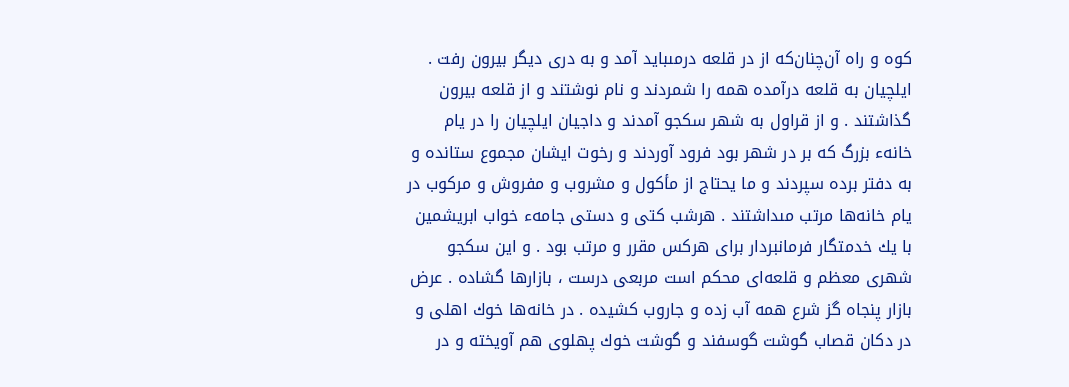كوه و راه آن‌چنان‌كه از در قلعه درمىبايد آمد و به درى ديگر بيرون رفت . ايلچيان به قلعه درآمده همه را شمردند و نام نوشتند و از قلعه بيرون گذاشتند . و از قراول به شهر سكجو آمدند و داجيان ايلچيان را در يام خانهء بزرگ كه بر در شهر بود فرود آوردند و رخوت ايشان مجموع ستانده و به دفتر برده سپردند و ما يحتاج از مأكول و مشروب و مفروش و مركوب در يام خانه‌ها مرتب مىداشتند . هرشب كتى و دستى جامهء خواب ابريشمين با يك خدمتگار فرمانبردار براى هركس مقرر و مرتب بود . و اين سكجو شهرى معظم و قلعه‌اى محكم است مربعى درست ، بازارها گشاده . عرض بازار پنجاه گز شرع همه آب زده و جاروب كشيده . در خانه‌ها خوك اهلى و در دكان قصاب گوشت گوسفند و گوشت خوك پهلوى هم آويخته و در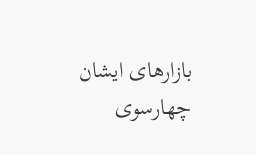بازارهاى ايشان چهارسوى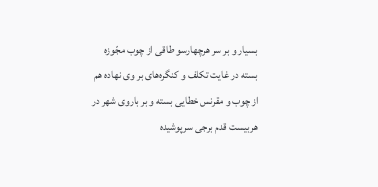بسيار و بر سر هرچهارسو طاقى از چوب مجّوزه بسته در غايت تكلف و كنگره‌هاى بر وى نهاده هم از چوب و مقرنس خطايى بسته و بر باروى شهر در هربيست قدم برجى سرپوشيده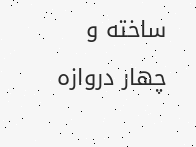ساخته و چهار دروازه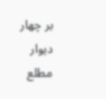بر چهار ديوار
مطلع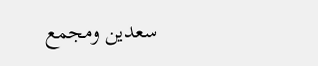سعدين ومجمع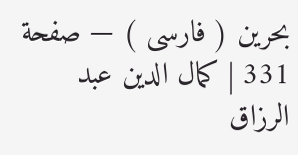بحرين ( فارسى ) — صفحة 331 | كمال الدين عبد الرزاق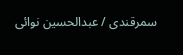سمرقندى / عبدالحسين نوائى